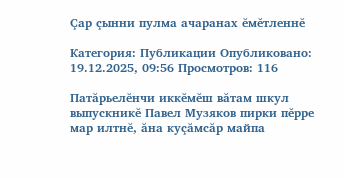Çар çынни пулма ачаранах ĕмĕтленнĕ

Категория: Публикации Опубликовано: 19.12.2025, 09:56 Просмотров: 116

Патăрьелĕнчи иккĕмĕш вăтам шкул выпускникĕ Павел Музяков пирки пĕрре мар илтнĕ, ăна куçăмсăр майпа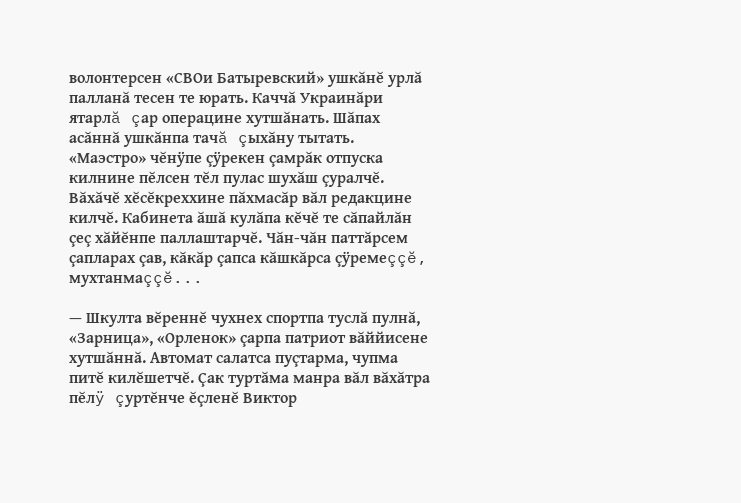волонтерсен «СВОи Батыревский» ушкăнĕ урлă палланă тесен те юрать. Каччă Украинăри ятарлă çар операцине хутшăнать. Шăпах асăннă ушкăнпа тачă çыхăну тытать. «Маэстро» чĕнÿпе çÿрекен çамрăк отпуска килнине пĕлсен тĕл пулас шухăш çуралчĕ. Вăхăчĕ хĕсĕкреххине пăхмасăр вăл редакцине килчĕ. Кабинета ăшă кулăпа кĕчĕ те сăпайлăн çеç хăйĕнпе паллаштарчĕ. Чăн-чăн паттăрсем çапларах çав, кăкăр çапса кăшкăрса çÿремеççĕ, мухтанмаççĕ...

— Шкулта вĕреннĕ чухнех спортпа туслă пулнă, «Зарница», «Орленок» çарпа патриот вăййисене хутшăннă. Автомат салатса пуçтарма, чупма питĕ килĕшетчĕ. Çак туртăма манра вăл вăхăтра пĕлÿ çуртĕнче ĕçленĕ Виктор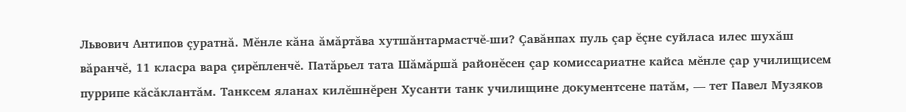Львович Антипов çуратнă. Мĕнле кăна ăмăртăва хутшăнтармастчĕ-ши? Çавăнпах пуль çар ĕçне суйласа илес шухăш вăранчĕ, 11 класра вара çирĕпленчĕ. Патăрьел тата Шăмăршă районĕсен çар комиссариатне кайса мĕнле çар училищисем пуррипе кăсăклантăм. Танксем яланах килĕшнĕрен Хусанти танк училищине документсене патăм, — тет Павел Музяков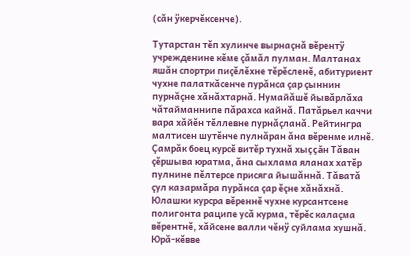(сăн ÿкерчĕксенче).

Тутарстан тĕп хулинче вырнаçнă вĕрентÿ учрежденине кĕме çăмăл пулман. Малтанах яшăн спортри пиçĕлĕхне тĕрĕсленĕ, абитуриент чухне палаткăсенче пурăнса çар çыннин пурнăçне хăнăхтарнă. Нумайăшĕ йывăрлăха чăтайманнипе пăрахса кайнă. Патăрьел каччи вара хăйĕн тĕллевне пурнăçланă. Рейтингра малтисен шутĕнче пулнăран ăна вĕренме илнĕ. Çамрăк боец курсĕ витĕр тухнă хыççăн Тăван çĕршыва юратма, ăна сыхлама яланах хатĕр пулнине пĕлтерсе присяга йышăннă. Тăватă çул казармăра пурăнса çар ĕçне хăнăхнă. Юлашки курсра вĕреннĕ чухне курсантсене полигонта раципе усă курма, тĕрĕс калаçма вĕрентнĕ, хăйсене валли чĕнÿ суйлама хушнă. Юрă-кĕвве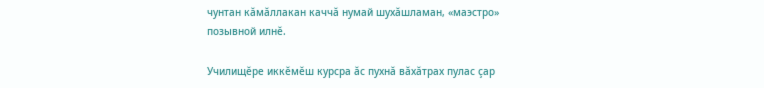чунтан кăмăллакан каччă нумай шухăшламан, «маэстро» позывной илнĕ.

Училищĕре иккĕмĕш курсра ăс пухнă вăхăтрах пулас çар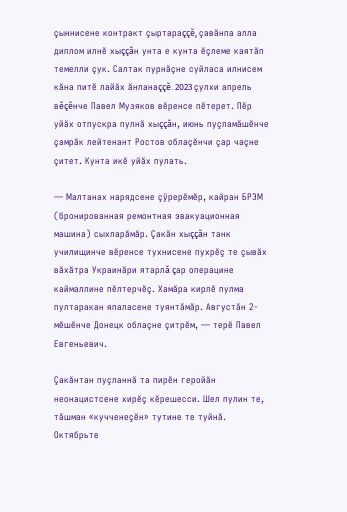çыннисене контракт çыртараççĕ, çавăнпа алла диплом илнĕ хыççăн унта е кунта ĕçлеме каятăп темелли çук. Салтак пурнăçне суйласа илнисем кăна питĕ лайăх ăнланаççĕ. 2023 çулхи апрель вĕçĕнче Павел Музяков вĕренсе пĕтерет. Пĕр уйăх отпускра пулнă хыççăн, июнь пуçламăшĕнче çамрăк лейтенант Ростов облаçĕнчи çар чаçне çитет. Кунта икĕ уйăх пулать.

— Малтанах нарядсене çÿрерĕмĕр, кайран БРЭМ (бронированная ремонтная эвакуационная машина) сыхларăмăр. Çакăн хыççăн танк училищинче вĕренсе тухнисене пухрĕç те çывăх вăхăтра Украинăри ятарлă çар операцине каймаллине пĕлтерчĕç. Хамăра кирлĕ пулма пултаракан япаласене туянтăмăр. Августăн 2-мĕшĕнче Донецк облаçне çитрĕм, — терĕ Павел Евгеньевич.

Çакăнтан пуçланнă та пирĕн геройăн неонацистсене хирĕç кĕрешесси. Шел пулин те, тăшман «кучченеçĕн» тутине те туйнă. Октябрьте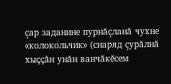çар заданине пурнăçланă чухне «колокольчик» (снаряд çурăлнă хыççăн унăн ванчăкĕсем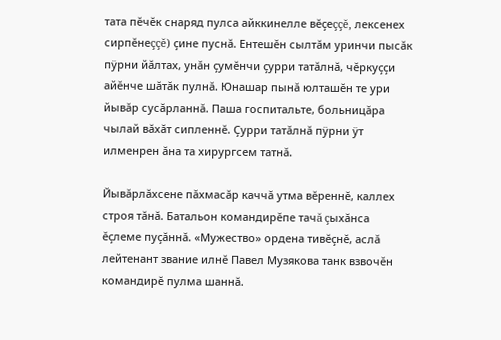тата пĕчĕк снаряд пулса айккинелле вĕçеççĕ, лексенех сирпĕнеççĕ) çине пуснă. Ентешĕн сылтăм уринчи пысăк пÿрни йăлтах, унăн çумĕнчи çурри татăлнă, чĕркуççи айĕнче шăтăк пулнă. Юнашар пынă юлташĕн те ури йывăр сусăрланнă. Паша госпитальте, больницăра чылай вăхăт сипленнĕ. Çурри татăлнă пÿрни ÿт илменрен ăна та хирургсем татнă.

Йывăрлăхсене пăхмасăр каччă утма вĕреннĕ, каллех строя тăнă. Батальон командирĕпе тачă çыхăнса ĕçлеме пуçăннă. «Мужество» ордена тивĕçнĕ, аслă лейтенант звание илнĕ Павел Музякова танк взвочĕн командирĕ пулма шаннă.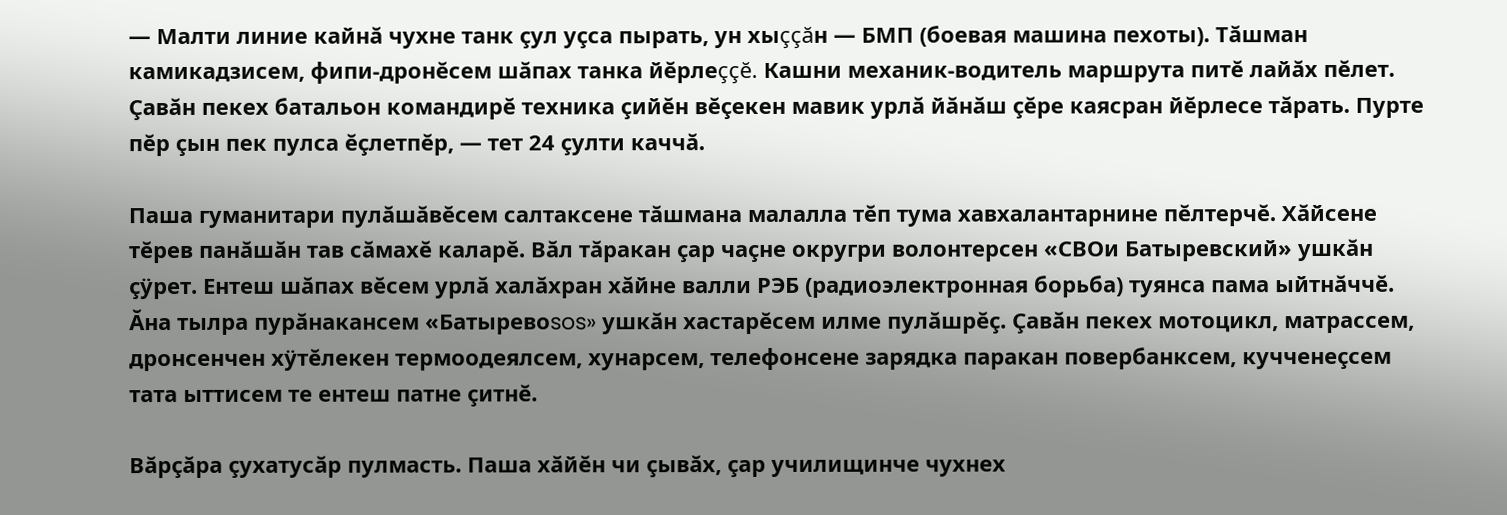— Малти линие кайнă чухне танк çул уçса пырать, ун хыççăн — БМП (боевая машина пехоты). Тăшман камикадзисем, фипи-дронĕсем шăпах танка йĕрлеççĕ. Кашни механик-водитель маршрута питĕ лайăх пĕлет. Çавăн пекех батальон командирĕ техника çийĕн вĕçекен мавик урлă йăнăш çĕре каясран йĕрлесе тăрать. Пурте пĕр çын пек пулса ĕçлетпĕр, — тет 24 çулти каччă.

Паша гуманитари пулăшăвĕсем салтаксене тăшмана малалла тĕп тума хавхалантарнине пĕлтерчĕ. Хăйсене тĕрев панăшăн тав сăмахĕ каларĕ. Вăл тăракан çар чаçне округри волонтерсен «СВОи Батыревский» ушкăн çÿрет. Ентеш шăпах вĕсем урлă халăхран хăйне валли РЭБ (радиоэлектронная борьба) туянса пама ыйтнăччĕ. Ăна тылра пурăнакансем «Батыревоsos» ушкăн хастарĕсем илме пулăшрĕç. Çавăн пекех мотоцикл, матрассем, дронсенчен хÿтĕлекен термоодеялсем, хунарсем, телефонсене зарядка паракан повербанксем, кучченеçсем тата ыттисем те ентеш патне çитнĕ.

Вăрçăра çухатусăр пулмасть. Паша хăйĕн чи çывăх, çар училищинче чухнех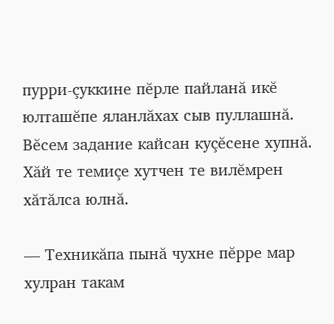пурри-çуккине пĕрле пайланă икĕ юлташĕпе яланлăхах сыв пуллашнă. Вĕсем задание кайсан куçĕсене хупнă. Хăй те темиçе хутчен те вилĕмрен хăтăлса юлнă.

— Техникăпа пынă чухне пĕрре мар хулран такам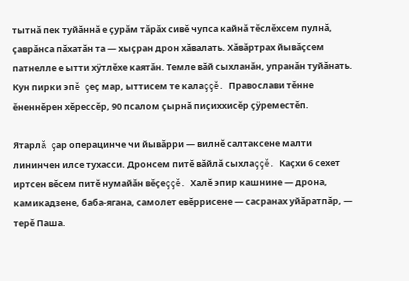тытнă пек туйăннă е çурăм тăрăх сивĕ чупса кайнă тĕслĕхсем пулнă, çаврăнса пăхатăн та — хыçран дрон хăвалать. Хăвăртрах йывăçсем патнелле е ытти хÿтлĕхе каятăн. Темле вăй сыхланăн, упранăн туйăнать. Кун пирки эпĕ çеç мар, ыттисем те калаççĕ. Православи тĕнне ĕненнĕрен хĕрессĕр, 90 псалом çырнă пиçиххисĕр çÿреместĕп.

Ятарлă çар операцинче чи йывăрри — вилнĕ салтаксене малти лининчен илсе тухасси. Дронсем питĕ вăйлă сыхлаççĕ. Каçхи 6 сехет иртсен вĕсем питĕ нумайăн вĕçеççĕ. Халĕ эпир кашнине — дрона, камикадзене, баба-ягана, самолет евĕррисене — сасранах уйăратпăр, — терĕ Паша.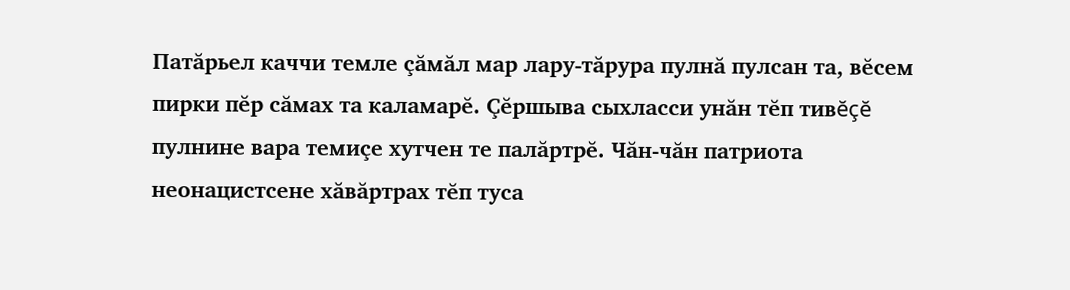Патăрьел каччи темле çăмăл мар лару-тăрура пулнă пулсан та, вĕсем пирки пĕр сăмах та каламарĕ. Çĕршыва сыхласси унăн тĕп тивĕçĕ пулнине вара темиçе хутчен те палăртрĕ. Чăн-чăн патриота неонацистсене хăвăртрах тĕп туса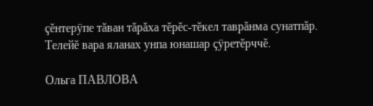çĕнтерÿпе тăван тăрăха тĕрĕс-тĕкел таврăнма сунатпăр. Телейĕ вара яланах унпа юнашар çÿретĕрччĕ.

Ольга ПАВЛОВА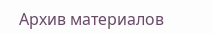Архив материалов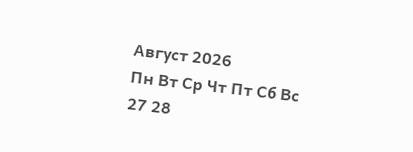Август 2026
Пн Вт Ср Чт Пт Сб Вс
27 28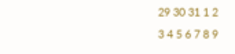29 30 31 1 2
3 4 5 6 7 8 9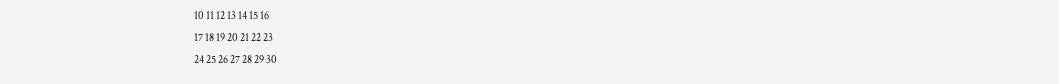10 11 12 13 14 15 16
17 18 19 20 21 22 23
24 25 26 27 28 29 30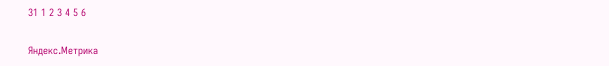31 1 2 3 4 5 6

Яндекс.Метрика